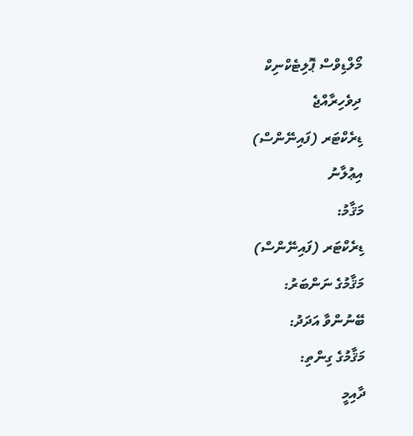މޯލްޑިވްސް ޕޮލިޓެކްނިކް
ދިވެހިރާއްޖެ
ޑިރެކްޓަރ (ފައިނޭންސް)
އިޢުލާނު
މަޤާމު:
ޑިރެކްޓަރ (ފައިނޭންސް)
މަޤާމުގެ ނަންބަރު:
ބޭނުންވާ އަދަދު:
މަޤާމުގެ ގިންތި:
ދާއިމީ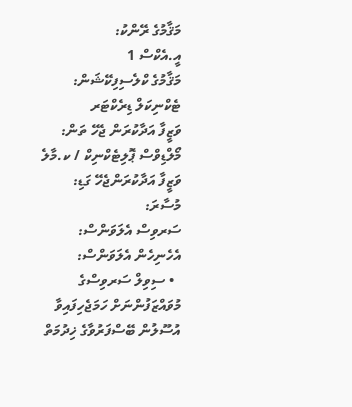މަޤާމުގެ ރޭންކު:
އީ.އެކްސް 1
މަޤާމުގެ ކްލެސިފިކޭޝަން:
ޓެކްނިކަލް ޑިރެކްޓަރ
ވަޒީފާ އަދާކުރަން ޖެހޭ ތަން:
މޯލްޑިވްސް ޕޮލިޓެކްނިކް / ކ.މާލެ
ވަޒީފާ އަދާކުރަންޖެހޭ ގަޑި:
މުސާރަ:
ސަރވިސް އެލަވަންސް:
އެހެނިހެން އެލަވަންސް:
  • ސިވިލް ސަރވިސްގެ މުވައްޒަފުންނަށް ހަމަޖެހިފައިވާ އުސޫލުން ބޭސްފަރުވާގެ ޚިދުމަތް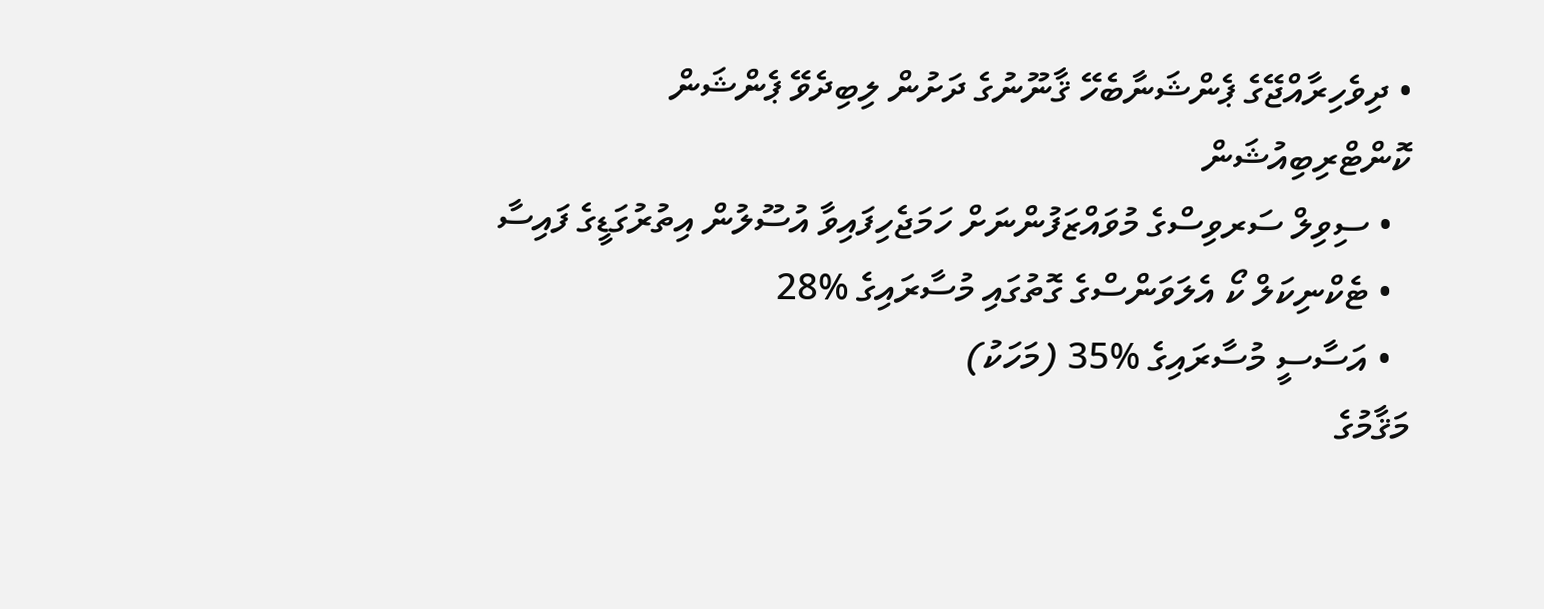• ދިވެހިރާއްޖޭގެ ޕެންޝަނާބެހޭ ޤާނޫނުގެ ދަށުން ލިބިދެވޭ ޕެންޝަން ކޮންޓްރިބިއުޝަން
  • ސިވިލް ސަރވިސްގެ މުވައްޒަފުންނަށް ހަމަޖެހިފައިވާ އުސޫލުން އިތުރުގަޑީގެ ފައިސާ
  • ޓެކްނިކަލް ކޯ އެލަވަންސްގެ ގޮތުގައި މުސާރައިގެ %28
  • އަސާސީ މުސާރައިގެ %35 (މަހަކު)
މަޤާމުގެ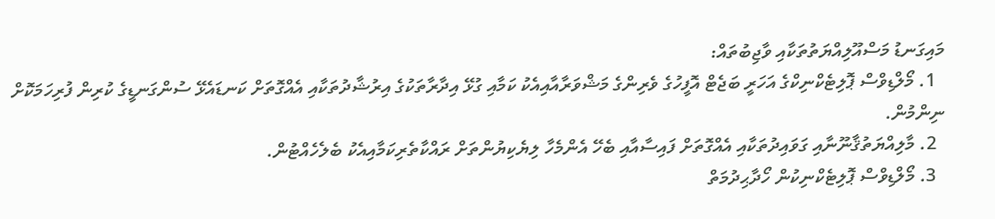މައިގަނޑު މަސްއޫލިއްޔަތުތަކާއި ވާޖިބުތައް:
  1. މޯލްޑިވްސް ޕޮލިޓެކްނިކްގެ އަހަރީ ބަޖެޓް އޮފީހުގެ ވެރިންގެ މަޝްވަރާއާއިއެކު ކަމާއި ގުޅޭ އިދާރާތަކުގެ އިރުޝާދުތަކާއި އެއްގޮތަށް ކަނޑައެޅޭ ސުންގަނޑީގެ ކުރިން ފުރިހަމަކޮށް ނިންމުން.
  2. މާލިއްޔަތުޤާނޫނާއި ގަވައިދުތަކާއި އެއްގޮތަށް ފައިސާއާއި ބެހޭ އެންމެހާ ލިޔެކިޔުންތަށް ރައްކާތެރިކަމާއިއެކު ބެލެހެއްޓުން.
  3. މޯލްޑިވްސް ޕޮލިޓެކްނިކުން ހޯދާޙިދުމަތް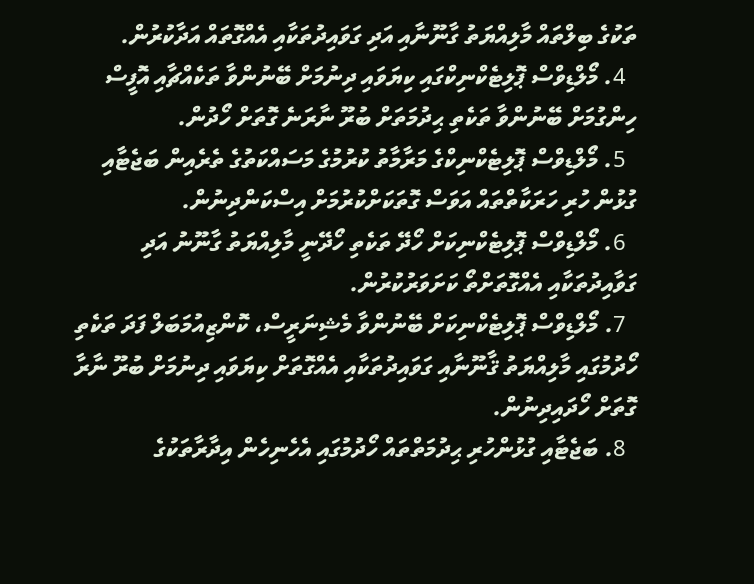ތަކުގެ ބިލްތައް މާލިއްޔަތު ގާނޫނާއި އަދި ގަވައިދުތަކާއި އެއްގޮތައް އަދާކުރުން.
  4. މޯލްޑިވްސް ޕޮލިޓެކްނިކްގައި ކިޔަވައި ދިނުމަށް ބޭނުންވާ ތަކެއްޗާއި އޮފީސް ހިންގުމަށް ބޭނުންވާ ތަކެތި ޙިދުމަތަށް ބުރޫ ނާރަނެ ގޮތަށް ހޯދުން.
  5. މޯލްޑިވްސް ޕޮލިޓެކްނިކްގެ މަރާމާތު ކުރުމުގެ މަސައްކަތުގެ ތެރެއިން ބަޖެޓާއި ގުޅުން ހުރި ހަރަކާތްތައް އަވަސް ގޮތަކަށްކުރުމަށް އިސްކަންދިނުން.
  6. މޯލްޑިވްސް ޕޮލިޓެކްނިކަށް ހޯދޭ ތަކެތި ހޯދޭނީ މާލިއްޔަތު ގާނޫނު އަދި ގަވާއިދުތަކާއި އެއްގޮތަށްތޯ ކަށަވަރުކުރުން.
  7. މޯލްޑިވްސް ޕޮލިޓެކްނިކަށް ބޭނުންވާ މެޝިނަރީސް، ކޮންޒިއުމަބަލް ފަދަ ތަކެތި ހޯދުމުގައި މާލިއްޔަތު ޤާނޫނާއި ގަވައިދުތަކާއި އެއްގޮތަށް ކިޔަވައި ދިނުމަށް ބުރޫ ނާރާ ގޮތަށް ހޯދައިދިނުން.
  8. ބަޖެޓާއި ގުޅުންހުރި ޙިދުމަތްތައް ހޯދުމުގައި އެހެނިހެން އިދާރާތަކުގެ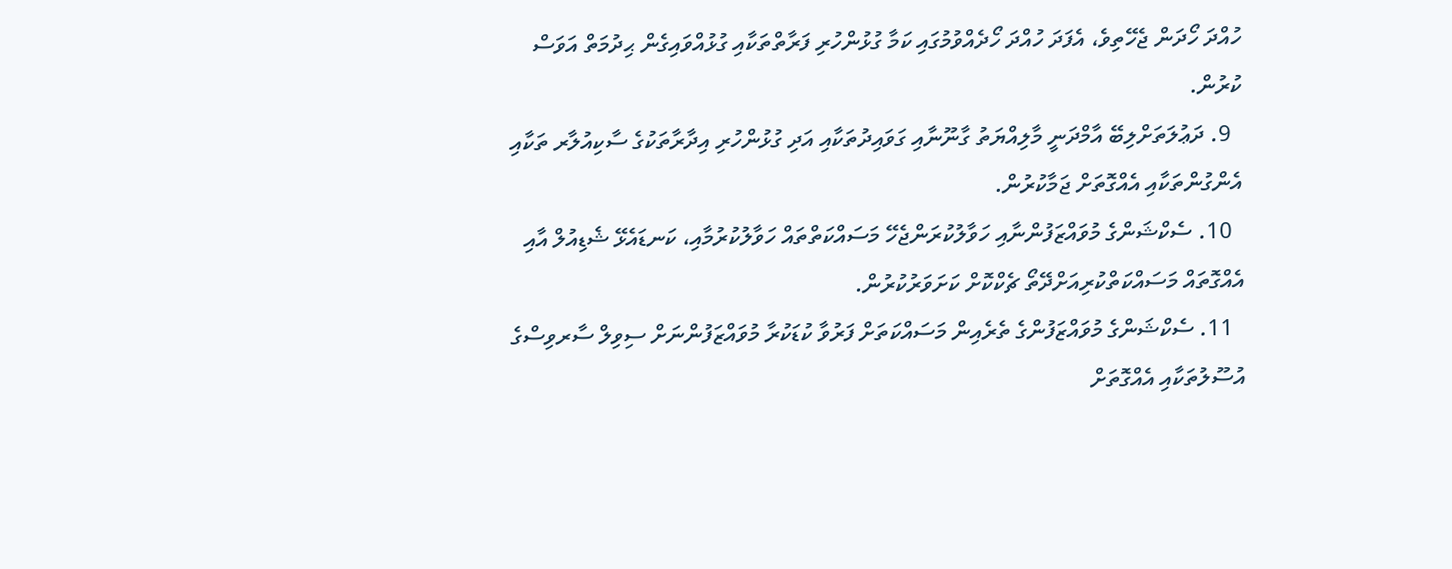ހުއްދަ ހޯދަން ޖެހޭތިވެ، އެފަދަ ހުއްދަ ހޯދެއްވުމުގައި ކަމާ ގުޅުންހުރި ފަރާތްތަކާއި ގުޅުއްވައިގެން ޙިދުމަތް އަވަސް ކުރުން.
  9. ދަޢުލަތަށްލިބޭ އާމްދަނީ މާލިއްޔަތު ގާނޫނާއި ގަވައިދުތަކާއި އަދި ގުޅުންހުރި އިދާރާތަކުގެ ސާކިއުލާރ ތަކާއި އެންގުންތަކާއި އެއްގޮތަށް ޖަމާކުރުން.
  10. ސެކްޝަންގެ މުވައްޒަފުންނާއި ހަވާލުކުރަންޖެހޭ މަސައްކަތްތައް ހަވާލުކުރުމާއި، ކަނޑައެޅޭ ޝެޑިއުލް އާއި އެއްގޮތައް މަސައްކަތްކުރިއަށްދޭތޯ ޗެކްކޮށް ކަށަވަރުކުރުން.
  11. ސެކްޝަންގެ މުވައްޒަފުންގެ ތެރެއިން މަސައްކަތަށް ފަރުވާ ކުޑަކުރާ މުވައްޒަފުންނަށް ސިވިލް ސާރވިސްގެ އުސޫލުތަކާއި އެއްގޮތަށް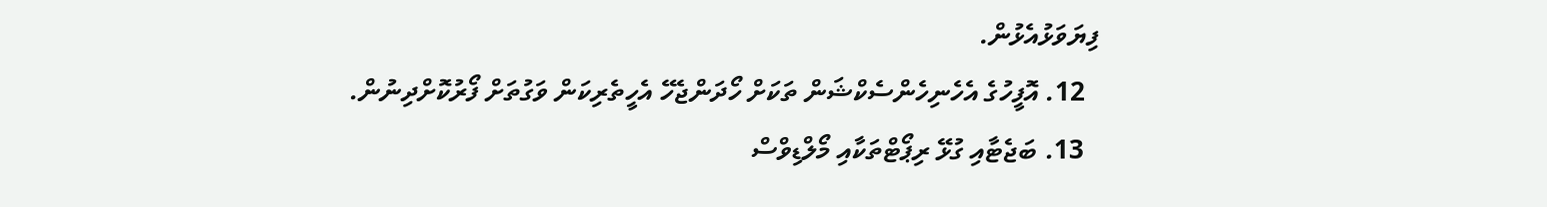ފިޔަވަޅުއެޅުން.
  12. އޮފީހުގެ އެހެނިހެންސެކްޝަން ތަކަށް ހޯދަންޖެހޭ އެހީތެރިކަން ވަގުތަށް ފޯރުކޮށްދިނުން.
  13. ބަޖެޓާއި ގުޅޭ ރިޕޯޓްތަކާއި މޯލްޑިވްސް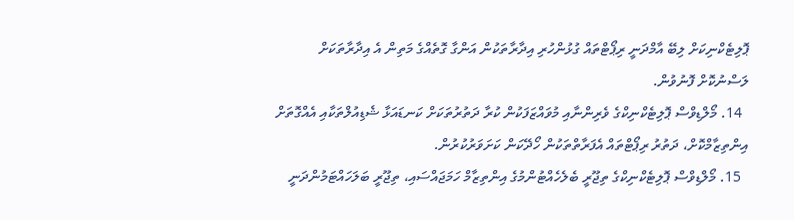ޕޮލިޓެކްނިކަށް ލިބޭ އާމްދަނީ ރިޕޯޓްތައް ގުޅުންހުރި އިދާރާތަކުން އަންގާ ގޮތެއްގެ މަތިން އެ އިދާރާތަކަށް ލަސްނުކޮށް ފޮނުވުން.
  14. މޯލްޑިވްސް ޕޮލިޓެކްނިކްގެ ވެރިންނާއި މުވައްޒަފަކުން ކުރާ ދަތުރުތަކަށް ކަނޑައަޅާ ޝެޑިއުލްތަކާއި އެއްގޮތަށް އިންތިޒާމްކޮށް، ދަތުރު ރިޕޯޓްތައް އެފަރާތްތަކުން ހޯދޭކަން ކަށަވަރުކުރުން.
  15. މޯލްޑިވްސް ޕޮލިޓެކްނިކްގެ ތިޖޫރީ ބެލެހެއްޓުންމުގެ އިންތިޒާމް ހަމަޖައްސައި، ތިޖޫރީ ބަލަހައްޓަމުންދަނީ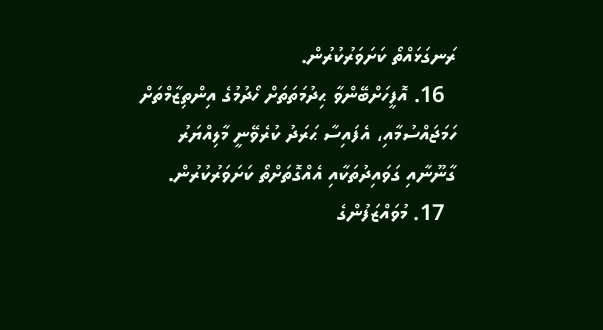ރަނގަޅައްތޯ ކަށަވަރުކުރުން.
  16. އޮފީހަށްބޭންވާ ޙިދުމަތަތަށް ހޯދުމުގެ އިންތިޒާމްތަށް ހަމަޖައްސުމާއި، އެފައިސާ ޙަރަދު ކުރެވޭނީ މާލިއްޔަރު ގާނޫނާއި ގަވައިދުތަކާއި އެއްގޮތަށްތޯ ކަށަވަރުކުރުން.
  17. މުވައްޒަފުންގެ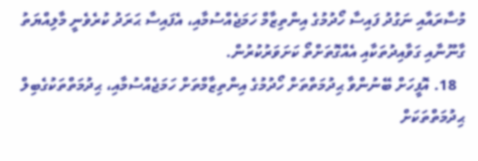މުސާރައާއި ނަގުދު ފައިސާ ހޯދުމުގެ އިންތިޒާމް ހަމަޖެއްސުމާއި، އެފައިސާ ޙަރަދު ކުރެވެނީ މާލިއްޔަތު ގާނޫނާއި ގަވާއިދުތަކާއި އެއްގޮތަށްތޯ ކަށަވަރުކުރުން.
  18. އޮފީހަށް ބޭނުންވާ ޙިދުމަތްތަށް ހޯދުމުގެ އިންތިޒާމްތަށް ހަމަޖެއްސުމާއި، ޙިދުމަތްތަކުގެބިލް ޙިދުމަތްތަކަށް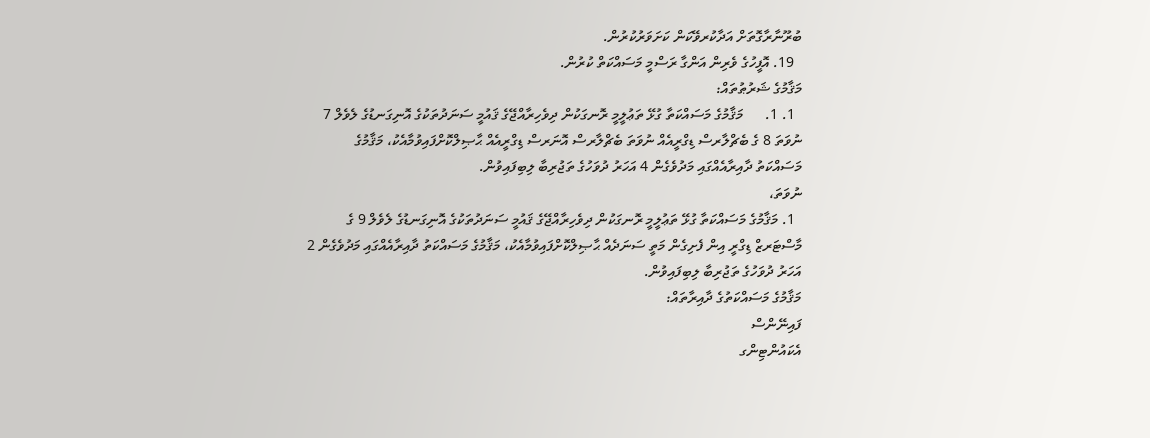ބުރޫނާރާގޮތަށް އަދާކުރވޭކަން ކަށަވަރުކުރުން.
  19. އޮފީހުގެ ވެރިން އަންގާ ރަސްމީ މަސައްކަތް ކުރުން.
މަޤާމުގެ ޝަރުޠުތައް:
  1. 1.      މަޤާމުގެ މަސައްކަތާ ގުޅޭ ތަޢުލީމީ ރޮނގަކުން ދިވެހިރާއްޖޭގެ ޤައުމީ ސަނަދުތަކުގެ އޮނިގަނޑުގެ ލެވެލް 7 ނުވަތަ 8 ގެ ބެޗްލާރސް ޑިގްރީއެއް ނުވަތަ ބެޗްލާރސް އޮނަރސް ޑިގްރީއެއް ޙާޞިލްކޮށްފައިވުމާއެކު، މަޤާމުގެ މަސައްކަތު ދާއިރާއެއްގައި މަދުވެގެން 4 އަހަރު ދުވަހުގެ ތަޖުރިބާ ލިބިފައިވުން.
ނުވަތަ،
  1. މަޤާމުގެ މަސައްކަތާ ގުޅޭ ތަޢުލީމީ ރޮނގަކުން ދިވެހިރާއްޖޭގެ ޤައުމީ ސަނަދުތަކުގެ އޮނިގަނޑުގެ ލެވެލް 9 ގެ މާސްޓަރޒް ޑިގްރީ އިން ފެށިގެން މަތީ ސަނަދެއް ޙާޞިލްކޮށްފައިވުމާއެކު، މަޤާމުގެ މަސައްކަތު ދާއިރާއެއްގައި މަދުވެގެން 2 އަހަރު ދުވަހުގެ ތަޖުރިބާ ލިބިފައިވުން.
މަޤާމުގެ މަސައްކަތުގެ ދާއިރާތައް:
ފައިނޭންސް
އެކައުންޓިންގ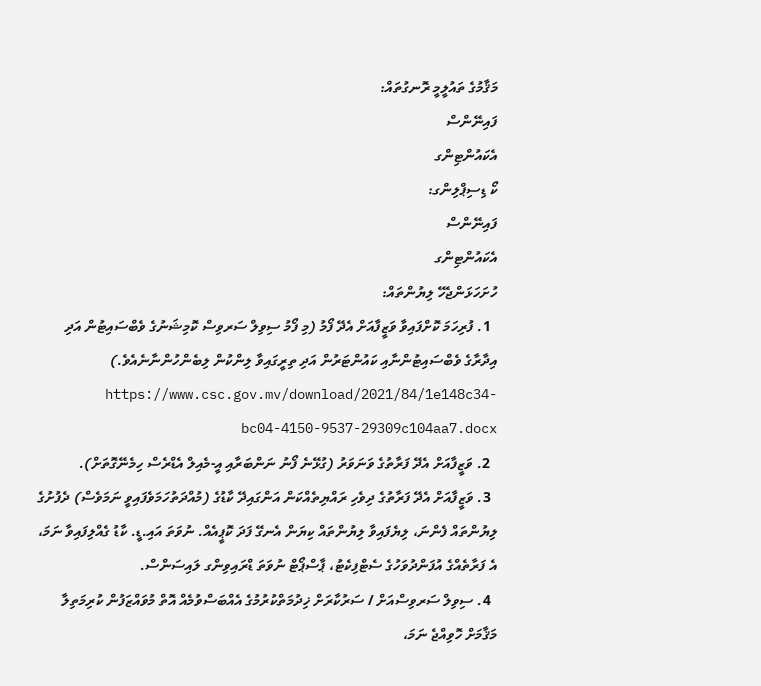މަޤާމުގެ ތައުލީމީ ރޮނގުތައް:
ފައިނޭންސް
އެކައުންޓިންގ
ކޯ ޑިސިޕްލިންގ:
ފައިނޭންސް
އެކައުންޓިންގ
ހުށަހަޅަންޖެހޭ ލިޔުންތައް:
  1. ފުރިހަމަ ކޮށްފައިވާ ވަޒީފާއަށް އެދޭ ފޯމު (މި ފޯމު ސިވިލް ސަރވިސް ކޮމިޝަނުގެ ވެބްސައިޓުން އަދި އިދާރާގެ ވެބްސައިޓުންނާއި ކައުންޓަރުން އަދި ތިރީގައިވާ ލިންކުން ލިބެންހުންނާނެއެވެ.) https://www.csc.gov.mv/download/2021/84/1e148c34-bc04-4150-9537-29309c104aa7.docx
  2. ވަޒީފާއަށް އެދޭ ފަރާތުގެ ވަނަވަރު (ގުޅޭނެ ފޯނު ނަންބަރާއި އީ-މެއިލް އެޑްރެސް ހިމެނޭގޮތަށް).
  3. ވަޒީފާއަށް އެދޭ ފަރާތުގެ ދިވެހި ރައްޔިތެއްކަން އަންގައިދޭ ކާޑުގެ (މުއްދަތުހަމަވެފައިވީ ނަމަވެސް) ދެފުށުގެ ލިޔުންތައް ފެންނަ، ލިޔެފައިވާ ލިޔުންތައް ކިޔަން އެނގޭ ފަދަ ކޮޕީއެއް. ނުވަތަ އައި.ޑީ. ކާޑު ގެއްލިފައިވާ ނަމަ، އެ ފަރާތެއްގެ އުފަންދުވަހުގެ ސެޓްފިކެޓު، ޕާސްޕޯޓް ނުވަތަ ޑްރައިވިންގ ލައިސަންސް.
  4. ސިވިލް ސަރވިސްއަށް / ސަރުކާރަށް ޚިދުމަތްކުރުމުގެ އެއްބަސްވުމެއް އޮތް މުވައްޒަފުން ކުރިމަތިލާ މަޤާމަށް ހޮވިއްޖެ ނަމަ،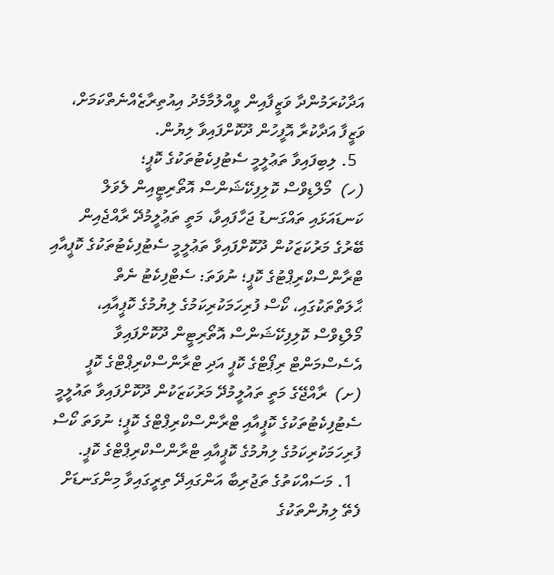އަދާކުރަމުންދާ ވަޒީފާއިން ވީއްލުމާމެދު އިއުތިރާޒެއްނެތްކަމަށް، ވަޒީފާ އަދާކުރާ އޮފީހުން ދޫކޮށްފައިވާ ލިޔުން.
  5. ލިބިފައިވާ ތަޢުލީމީ ސެޓުފިކެޓުތަކުގެ ކޮޕީ؛
(ހ)  މޯލްޑިވްސް ކޮލިފިކޭޝަންސް އޮތޯރިޓީއިން ލެވަލް ކަނޑައަޅައި ތައްގަނޑު ޖަހާފައިވާ، މަތީ ތަޢުލީމުދޭ ރާއްޖެއިން ބޭރުގެ މަރުކަޒަކުން ދޫކޮށްފައިވާ ތަޢުލީމީ ސެޓުފިކެޓުތަކުގެ ކޮޕީއާއި ޓްރާންސްކްރިޕްޓުގެ ކޮޕީ؛ ނުވަތަ: ސެޓްފިކެޓު ނެތް ޙާލަތްތަކުގައި، ކޯސް ފުރިހަމަކުރިކަމުގެ ލިޔުމުގެ ކޮޕީއާއި، މޯލްޑިވްސް ކޮލިފިކޭޝަންސް އޮތޯރިޓީން ދޫކޮށްފައިވާ އެސެސްމަންޓް ރިޕޯޓްގެ ކޮޕީ އަދި ޓްރާންސްކްރިޕްޓްގެ ކޮޕީ
(ށ)  ރާއްޖޭގެ މަތީ ތައުލީމުދޭ މަރުކަޒަކުން ދޫކޮށްފައިވާ ތައުލީމީ ސެޓުފިކެޓުތަކުގެ ކޮޕީއާއި ޓްރާންސްކްރިޕްޓްގެ ކޮޕީ؛ ނުވަތަ ކޯސް ފުރިހަމަކުރިކަމުގެ ލިޔުމުގެ ކޮޕީއާއި ޓްރާންސްކްރިޕްޓްގެ ކޮޕީ.
  1. މަސައްކަތުގެ ތަޖުރިބާ އަންގައިދޭ ތިރީގައިވާ މިންގަނޑަށް ފެތޭ ލިޔުންތަކުގެ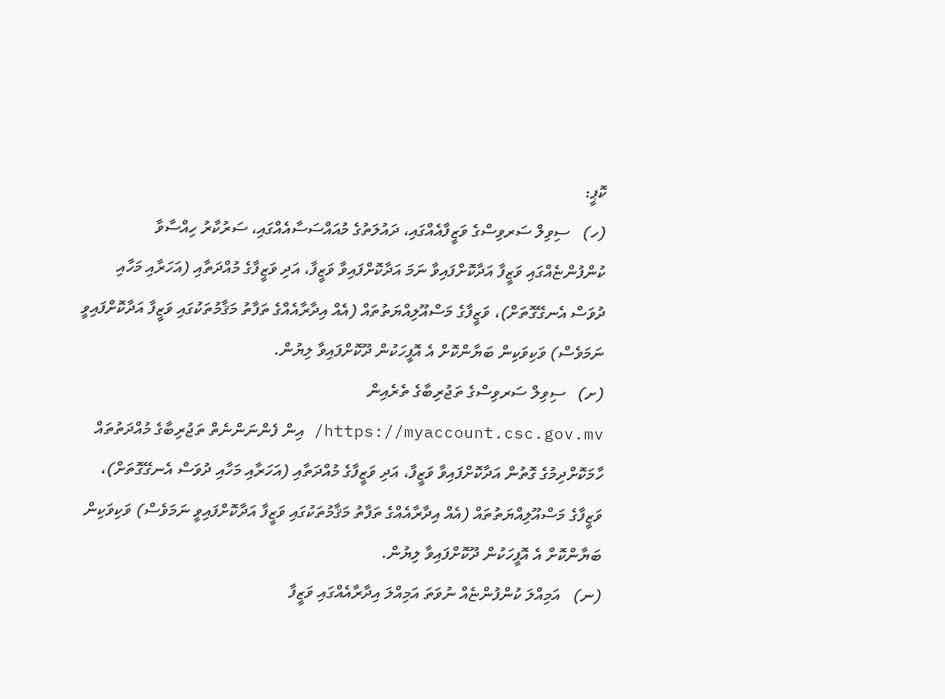ކޮޕީ:
(ހ)   ސިވިލް ސަރވިސްގެ ވަޒީފާއެއްގައި، ދައުލަތުގެ މުއައްސަސާއެއްގައި، ސަރުކާރު ހިއްސާވާ ކުންފުންޏެއްގައި ވަޒީފާ އަދާކޮށްފައިވާ ނަމަ އަދާކޮށްފައިވާ ވަޒީފާ، އަދި ވަޒީފާގެ މުއްދަތާއި (އަހަރާއި މަހާއި ދުވަސް އެނގޭގޮތަށް)، ވަޒީފާގެ މަސްއޫލިއްޔަތުތައް (އެއް އިދާރާއެއްގެ ތަފާތު މަޤާމުތަކުގައި ވަޒީފާ އަދާކޮށްފައިވީ ނަމަވެސް) ވަކިވަކިން ބަޔާންކޮށް އެ އޮފީހަކުން ދޫކޮށްފައިވާ ލިޔުން.
(ށ)   ސިވިލް ސަރވިސްގެ ތަޖުރިބާގެ ތެރެއިން https://myaccount.csc.gov.mv/ އިން ފެންނަންނެތް ތަޖުރިބާގެ މުއްދަތުތައް ހާމަކޮށްދިމުގެ ގޮތުން އަދާކޮށްފައިވާ ވަޒީފާ، އަދި ވަޒީފާގެ މުއްދަތާއި (އަހަރާއި މަހާއި ދުވަސް އެނގޭގޮތަށް)، ވަޒީފާގެ މަސްއޫލިއްޔަތުތައް (އެއް އިދާރާއެއްގެ ތަފާތު މަޤާމުތަކުގައި ވަޒީފާ އަދާކޮށްފައިވީ ނަމަވެސް) ވަކިވަކިން ބަޔާންކޮށް އެ އޮފީހަކުން ދޫކޮށްފައިވާ ލިޔުން.
(ނ)   އަމިއްލަ ކުންފުންޏެއް ނުވަތަ އަމިއްލަ އިދާރާއެއްގައި ވަޒީފާ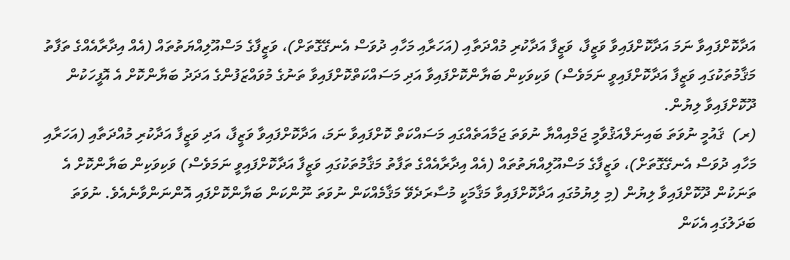އަދާކޮށްފައިވާ ނަމަ އަދާކޮށްފައިވާ ވަޒީފާ، ވަޒީފާ އަދާކުރި މުއްދަތާއި (އަހަރާއި މަހާއި ދުވަސް އެނގޭގޮތަށް)، ވަޒީފާގެ މަސްއޫލިއްޔަތުތައް (އެއް އިދާރާއެއްގެ ތަފާތު މަޤާމުތަކުގައި ވަޒީފާ އަދާކޮށްފައިވީ ނަމަވެސް) ވަކިވަކިން ބަޔާންކޮށްފައިވާ އަދި މަސައްކަތްކޮށްފައިވާ ތަނުގެ މުވައްޒަފުންގެ އަދަދު ބަޔާންކޮށް އެ އޮފީހަކުން ދޫކޮށްފައިވާ ލިޔުން.
(ރ)  ޤައުމީ ނުވަތަ ބައިނަލްއަޤުވާމީ ޖަމްއިއްޔާ ނުވަތަ ޖަމާއަތެއްގައި މަސައްކަތް ކޮށްފައިވާ ނަމަ، އަދާކޮށްފައިވާ ވަޒީފާ، އަދި ވަޒީފާ އަދާކުރި މުއްދަތާއި (އަހަރާއި މަހާއި ދުވަސް އެނގޭގޮތަށް)، ވަޒީފާގެ މަސްއޫލިއްޔަތުތައް (އެއް އިދާރާއެއްގެ ތަފާތު މަޤާމުތަކުގައި ވަޒީފާ އަދާކޮށްފައިވީ ނަމަވެސް) ވަކިވަކިން ބަޔާންކޮށް އެ ތަނަކުން ދޫކޮށްފައިވާ ލިޔުން (މި ލިޔުމުގައި އަދާކޮށްފައިވާ މަޤާމަކީ މުސާރަދެވޭ މަޤާމެއްކަން ނުވަތަ ނޫންކަން ބަޔާންކޮށްފައި އޮންނަންވާނެއެވެ. ނުވަތަ ބަދަލުގައި އެކަން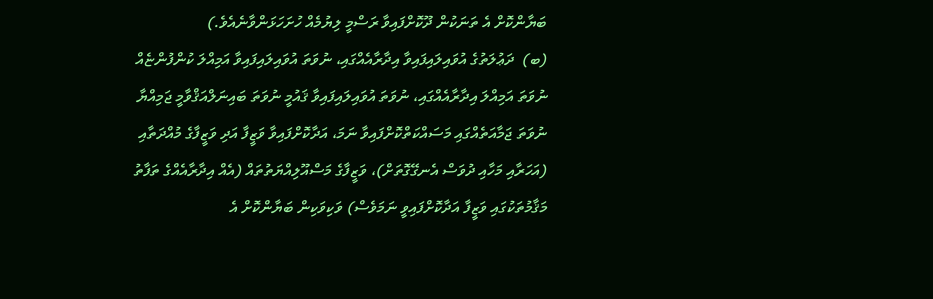ބަޔާންކޮށް އެ ތަނަކުން ދޫކޮށްފައިވާ ރަސްމީ ލިޔުމެއް ހުށަހަޅަންވާނެއެވެ.)
(ބ)  ދަޢުލަތުގެ އުވައިލައިފައިވާ އިދާރާއެއްގައި، ނުވަތަ އުވައިލައިފައިވާ އަމިއްލަ ކުންފުންޏެއް ނުވަތަ އަމިއްލަ އިދާރާއެއްގައި، ނުވަތަ އުވައިލައިފައިވާ ޤައުމީ ނުވަތަ ބައިނަލްއަޤްވާމީ ޖަމިއްޔާ ނުވަތަ ޖަމާއަތެއްގައި މަސައްކަތްކޮށްފައިވާ ނަމަ، އަދާކޮށްފައިވާ ވަޒީފާ އަދި ވަޒީފާގެ މުއްދަތާއި (އަހަރާއި މަހާއި ދުވަސް އެނގޭގޮތަށް)، ވަޒީފާގެ މަސްއޫލިއްޔަތުތައް (އެއް އިދާރާއެއްގެ ތަފާތު މަޤާމުތަކުގައި ވަޒީފާ އަދާކޮށްފައިވީ ނަމަވެސް) ވަކިވަކިން ބަޔާންކޮށް އެ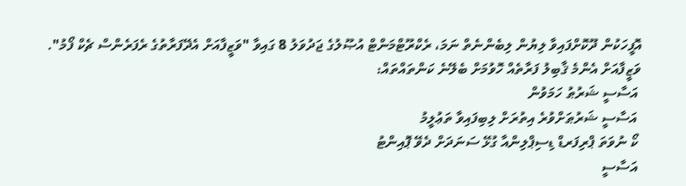އޮފީހަކުން ދޫކޮށްފައިވާ ލިޔުން ލިބެންނެތް ނަމަ، ރެކްރޫޓްމަންޓް އުޞޫލުގެ ޖަދުވަލު 8 ގައިވާ "ވަޒީފާއަށް އެދޭފަރާތުގެ ރެފަރެންސް ޗެކް ފޯމު".
ވަޒީފާއަށް އެންމެ ޤާބިލު ފަރާތެއް ހޮވުމަށް ބެލޭނެ ކަންތައްތައް:
 އަސާސީ ޝަރުޠު ހަމަވުން
 އަސާސީ ޝަރުޠަށްވުރެ އިތުރަށް ލިބިފައިވާ ތަޢުލީމު
 ކޯ ނުވަތަ ޕްރިފަރޑް ޑިސިޕްލިންއާ ގުޅޭ ސަނަދަށް ދެވޭ ޕޮއިންޓު
 އަސާސީ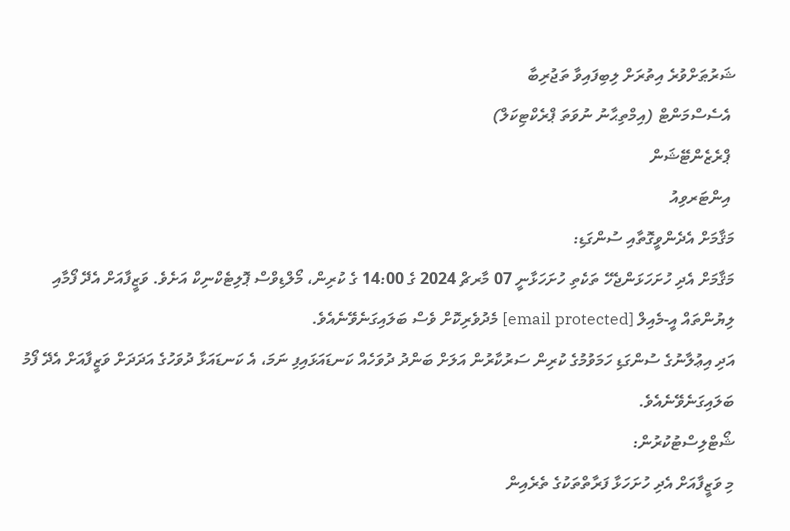ޝަރުޠަށްވުރެ އިތުރަށް ލިބިފައިވާ ތަޖުރިބާ
 އެސެސްމަންޓް (އިމްތިޙާނު ނުވަތަ ޕްރެކްޓިކަލް)
 ޕްރެޒެންޓޭޝަން
 އިންޓަރވިއު
މަޤާމަށް އެދެންވީގޮތާއި ސުންގަޑި:
މަޤާމަށް އެދި ހުށަހަޅަންޖެހޭ ތަކެތި ހުށަހަޅާނީ 07 މާރޗް 2024 ގެ 14:00 ގެ ކުރިން، މޯލްޑިވްސް ޕޮލިޓެކްނިކް އަށެވެ. ވަޒީފާއަށް އެދޭ ފޯމާއި ލިޔުންތައް އީ-މެއިލް [email protected] މެދުވެރިކޮށް ވެސް ބަލައިގަނެވޭނެއެވެ.
އަދި އިޢުލާނުގެ ސުންގަޑި ހަމަވުމުގެ ކުރިން ސަރުކާރުން އަލަށް ބަންދު ދުވަހެއް ކަނޑައަޅައިފި ނަމަ، އެ ކަނޑައަޅާ ދުވަހުގެ އަދަދަށް ވަޒީފާއަށް އެދޭ ފޯމު ބަލައިގަނެވޭނެއެވެ.
ޝޯޓްލިސްޓުކުރުން:
މި ވަޒީފާއަށް އެދި ހުށަހަޅާ ފަރާތްތަކުގެ ތެރެއިން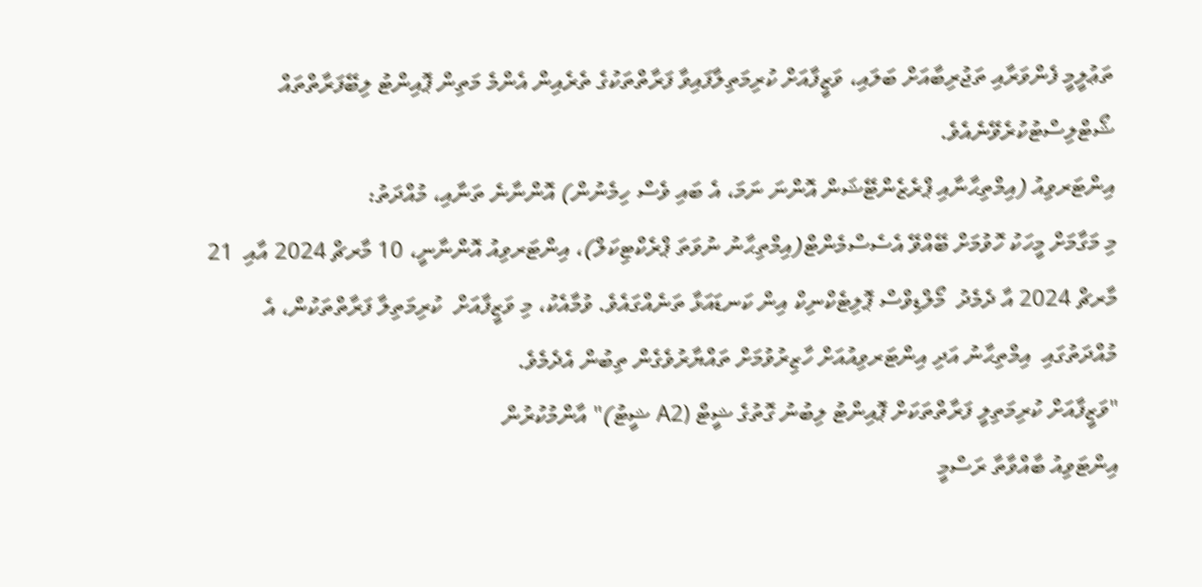ތަޢުލީމީ ފެންވަރާއި ތަޖުރިބާއަށް ބަލައި، ވަޒީފާއަށް ކުރިމަތިލާފައިވާ ފަރާތްތަކުގެ ތެރެއިން އެންމެ މަތިން ޕޮއިންޓު ލިބޭފަރާތްތައް ޝޯޓްލިސްޓުކުރެވޭނެއެވެ.
އިންޓަރވިއު (އިމްތިޙާނާއި ޕްރެޒެންޓޭޝަން އޮންނަ ނަމަ، އެ ބައި ވެސް ހިމެނުން) އޮންނާނެ ތަނާއި، މުއްދަތު:
މި މަގާމަށް މީހަކު ހޮވުމަށް ބޭއްވޭ އެސެސްމެންޓް(އިމްތިޙާނު ނުވަތަ ޕްރެކްޓިކަލް)، އިންޓަރވިއު އޮންނާނީ، 10 މާރޗް 2024 އާއި  21 މާރޗް 2024 އާ ދެމެދު  މޯލްޑިވްސް ޕޮލިޓެކްނިކް އިން ކަނޑައަޅާ ތަނެއްގައެވެ. ވުމާއެކު، މި ވަޒީފާއަށް  ކުރިމަތިލާ ފަރާތްތަކުން، އެ މުއްދަތުގައި  އިމްތިޙާނު އަދި އިންޓަރވިއުއަށް ހާޒިރުވުމަށް ތައްޔާރުވެގެން ތިބުން އެދެމެވެ.
"ވަޒީފާއަށް ކުރިމަތިލީ ފަރާތްތަކަށް ޕޮއިންޓު ލިބުނު ގޮތުގެ ޝީޓް (A2 ޝީޓު)" އާންމުކުރުން
އިންޓަވިއު ބާއްވާތާ ރަސްމީ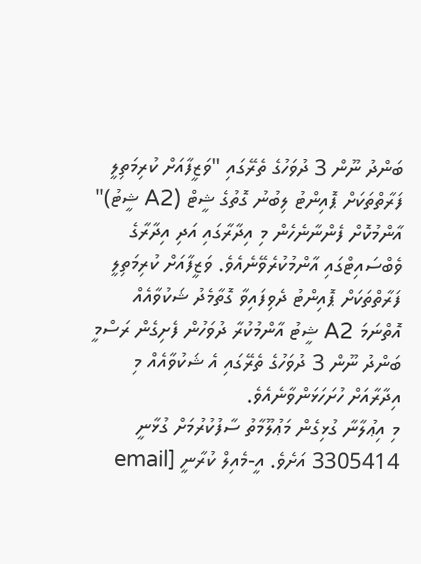ބަންދު ނޫން 3 ދުވަހުގެ ތެރޭގައި "ވަޒީފާއަށް ކުރިމަތިލީ ފަރާތްތަކަށް ޕޮއިންޓު ލިބުނު ގޮތުގެ ޝީޓް (A2 ޝީޓު)" އާންމުކޮށް ފެންނާނެހެން މި އިދާރާގައި އަދި އިދާރާގެ ވެބްސައިޓްގައި އާންމުކުރެވޭނެއެވެ. ވަޒީފާއަށް ކުރިމަތިލީ ފަރާތްތަކަށް ޕޮއިންޓު ދެވިފައިވާ ގޮތާމެދު ޝަކުވާއެއް އޮތްނަމަ A2 ޝީޓު އާންމުކުރާ ދުވަހުން ފެށިގެން ރަސްމީ ބަންދު ނޫން 3 ދުވަހުގެ ތެރޭގައި އެ ޝަކުވާއެއް މި އިދާރާއަށް ހުށަހަޅަންވާނެއެވެ.
މި އިޢުލާނާ ގުޅިގެން މަޢުލޫމާތު ސާފުކުރުމަށް ގުޅާނީ 3305414 އަށެވެ. އީ-މެއިލް ކުރާނީ [email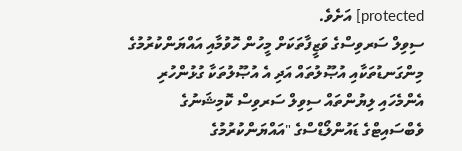protected] އަށެވެ.
ސިވިލް ސަރވިސްގެ ވަޒީފާތަކަށް މީހުން ހޮވުމާއި އައްޔަންކުރުމުގެ މިންގަނޑުތަކާއި އުޞޫލުތައް އަދި އެ އުޞޫލުތަކާ ގުޅުންހުރި އެންމެހައި ލިޔުންތައް ސިވިލް ސަރވިސް ކޮމިޝަނުގެ ވެބްސައިޓްގެ ޑައުންލޯޑްސްގެ "އައްޔަންކުރުމުގެ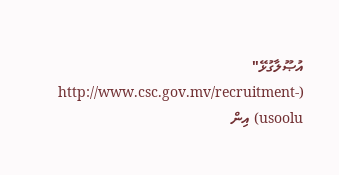އުޞޫލާގުޅޭ" (http://www.csc.gov.mv/recruitment-usoolu) އިން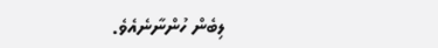ލިބެން ހުންނާނެއެވެ.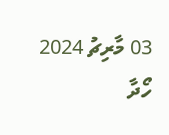03 މާރިޗު 2024
ހޯދާ